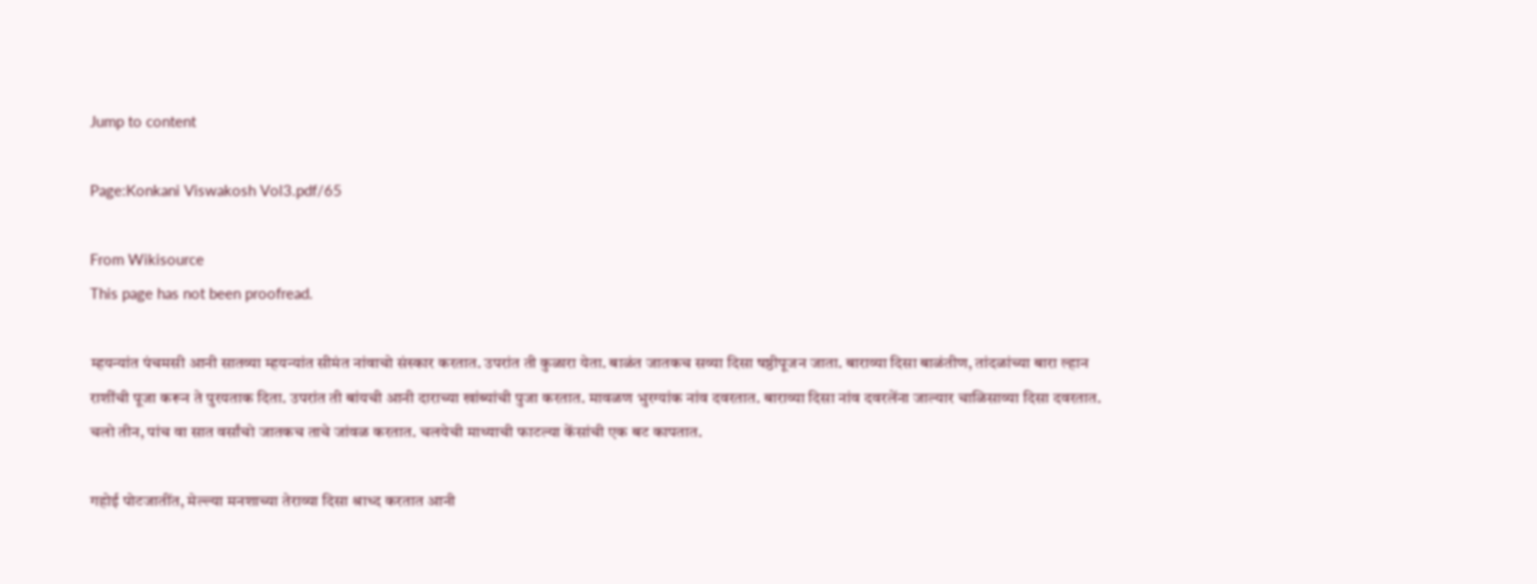Jump to content

Page:Konkani Viswakosh Vol3.pdf/65

From Wikisource
This page has not been proofread.

म्हयन्यांत पंचमसी आनी सातव्या म्हयन्यांत सीमंत नांवाचो संस्कार करतात. उपरांत ती कुळारा येता. बाळंत जातकच सव्या दिसा षष्ठीपूजन जाता. बाराव्या दिसा बाळंतीण, तांदळांच्या बारा ल्हान राशींची पूजा करून ते पुरयताक दिता. उपरांत ती बांयची आनी दाराच्या खांब्यांची पुजा करतात. मावळण भुरग्यांक नांव दवरतात. बाराव्या दिसा नांव दवरलेंना जाल्यार चाळिसाव्या दिसा दवरतात. चलो तीन, पांच वा सात वर्सांचो जातकच ताचे जांवळ करतात. चलयेची माथ्याची फाटल्या केंसांची एक बट कापतात.

गहोई पोटजातींत, मेल्ल्या मनशाच्या तेराव्या दिसा श्राध्द करतात आनी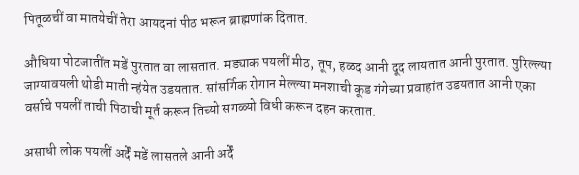पितूळचीं वा मातयेचीं तेरा आयदनां पीठ भरून ब्राह्मणांक दितात.

औधिया पोटजातींत मडें पुरतात वा लासतात. मड्याक पयलीं मीठ, तूप, हळद आनी दूद लायतात आनी पुरतात. पुरिल्ल्या जाग्यावयली थोडी माती न्हंयेत उडयतात. सांसर्गिक रोगान मेल्ल्या मनशाची कूड गंगेच्या प्रवाहांत उडयतात आनी एका वर्साचे पयलीं ताची पिठाची मूर्त करून तिच्यो सगळ्यो विधी करून दहन करतात.

असाधी लोक पयलीं अर्दें मडें लासतले आनी अर्दें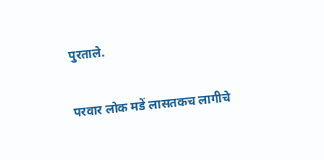पुरताले.

परवार लोक मडें लासतकच लागीचे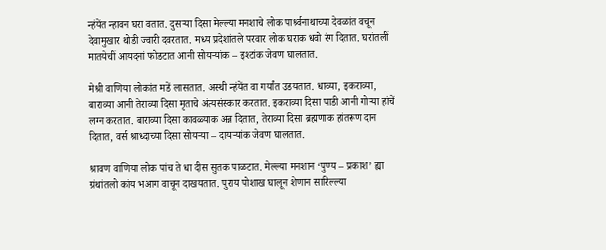न्हंयेंत न्हावन घरा वतात. दुसऱ्या दिसा मेल्ल्या मनशाचे लोक पार्श्र्वनाथाच्या देवळांत वचून देवामुखार थोडी ज्वारी दवरतात. मध्य प्रदेशांतले परवार लोक घराक धवो रंग दितात. घरांतलीं मातयेचीं आयदनां फोडटात आनी सोयऱ्यांक – इश्टांक जेवण घालतात.

मेश्री वाणिया लोकांत मडें लासतात. अस्थी न्हंयेंत वा गर्यांत उडयतात. धाव्या, इकराव्या, बाराव्या आनी तेराव्या दिसा मृताचे अंत्यसंस्कार करतात. इकराव्या दिसा पाडी आनी गोऱ्या हांचें लग्न करतात. बाराव्या दिसा कावळ्याक अन्न दितात, तेराव्या दिसा ब्रह्मणाक हांतरूण दान दितात, वर्स श्राध्दाच्या दिसा सोयऱ्या – दायऱ्यांक जेवण घालतात.

श्रावण वाणिया लोक पांच ते धा दीस सुतक पाळटात. मेल्ल्या मनशान ‘पुण्य – प्रकाश’ ह्या ग्रंथांतलो कांय भआग वाचून दाखयतात. पुराय पोशाख घालून शेणान सारिल्ल्या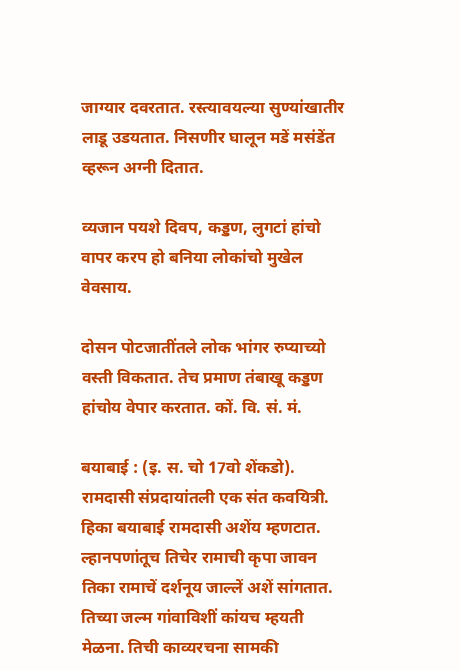जाग्यार दवरतात. रस्त्यावयल्या सुण्यांखातीर लाडू उडयतात. निसणीर घालून मडें मसंडेंत व्हरून अग्नी दितात.

व्यजान पयशे दिवप, कड्डण, लुगटां हांचो वापर करप हो बनिया लोकांचो मुखेल वेवसाय.

दोसन पोटजातींतले लोक भांगर रुप्याच्यो वस्ती विकतात. तेच प्रमाण तंबाखू कड्डण हांचोय वेपार करतात. कों. वि. सं. मं.

बयाबाई : (इ. स. चो 17वो शेंकडो). रामदासी संप्रदायांतली एक संत कवयित्री. हिका बयाबाई रामदासी अशेंय म्हणटात. ल्हानपणांतूच तिचेर रामाची कृपा जावन तिका रामाचें दर्शनूय जाल्लें अशें सांगतात. तिच्या जल्म गांवाविशीं कांयच म्हयती मेळना. तिची काव्यरचना सामकी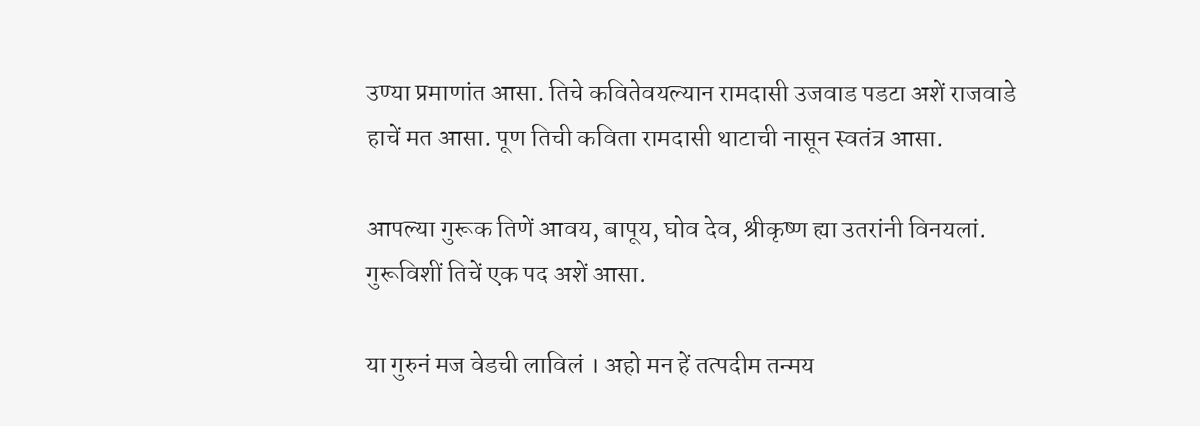उण्या प्रमाणांत आसा. तिचे कवितेवयल्यान रामदासी उजवाड पडटा अशें राजवाडे हाचें मत आसा. पूण तिची कविता रामदासी थाटाची नासून स्वतंत्र आसा.

आपल्या गुरूक तिणें आवय, बापूय, घोव देव, श्रीकृष्ण ह्या उतरांनी विनयलां. गुरूविशीं तिचें एक पद अशें आसा.

या गुरुनं मज वेडची लाविलं । अहो मन हें तत्पदीम तन्मय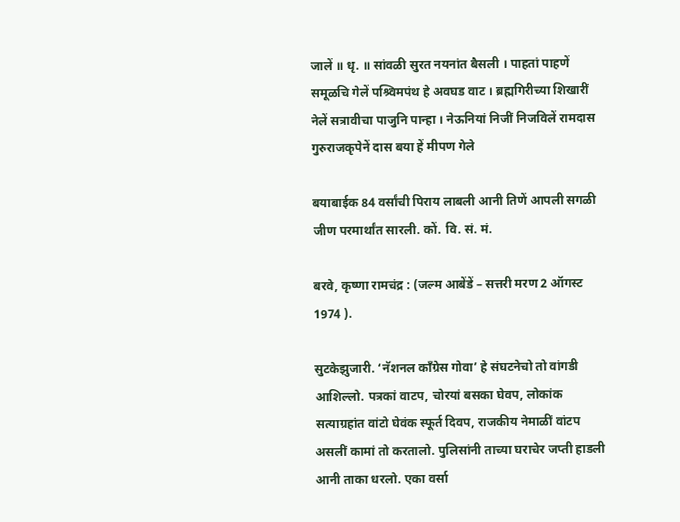जालें ॥ धृ. ॥ सांवळी सुरत नयनांत बैसली । पाहतां पाहणें समूळचि गेलें पश्र्विमपंथ हे अवघड वाट । ब्रह्मगिरीच्या शिखारीं नेलें सत्रावीचा पाजुनि पान्हा । नेऊनियां निजीं निजविलें रामदास गुरुराजकृपेनें दास बया हें मीपण गेले

बयाबाईक 84 वर्सांची पिराय लाबली आनी तिणें आपली सगळी जीण परमार्थांत सारली. कों. वि. सं. मं.

बरवे, कृष्णा रामचंद्र : (जल्म आबेंडें – सत्तरी मरण 2 ऑगस्ट 1974 ).

सुटकेझुजारी. ‘नॅशनल काँग्रेस गोवा’ हे संघटनेचो तो वांगडी आशिल्लो. पत्रकां वाटप, चोरयां बसका घेवप, लोकांक सत्याग्रहांत वांटो घेवंक स्फूर्त दिवप, राजकीय नेमाळीं वांटप असलीं कामां तो करतालो. पुलिसांनी ताच्या घराचेर जप्ती हाडली आनी ताका धरलो. एका वर्सा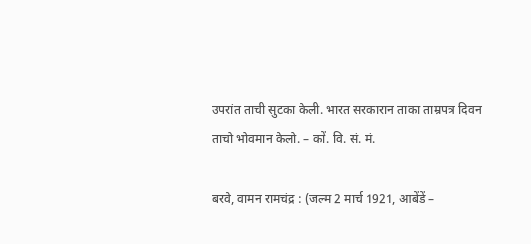उपरांत ताची सुटका केली. भारत सरकारान ताका ताम्रपत्र दिवन ताचो भोवमान केलो. – कों. वि. सं. मं.

बरवे, वामन रामचंद्र : (जल्म 2 मार्च 1921, आबेंडें –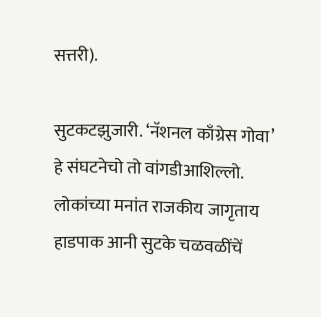सत्तरी).

सुटकटझुजारी. ‘नॅशनल काँग्रेस गोवा’ हे संघटनेचो तो वांगडीआशिल्लो. लोकांच्या मनांत राजकीय जागृताय हाडपाक आनी सुटके चळवळींचें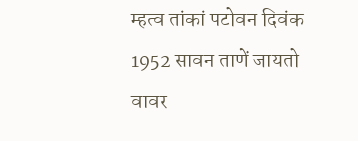म्हत्व तांकां पटोवन दिवंक 1952 सावन ताणें जायतो वावर